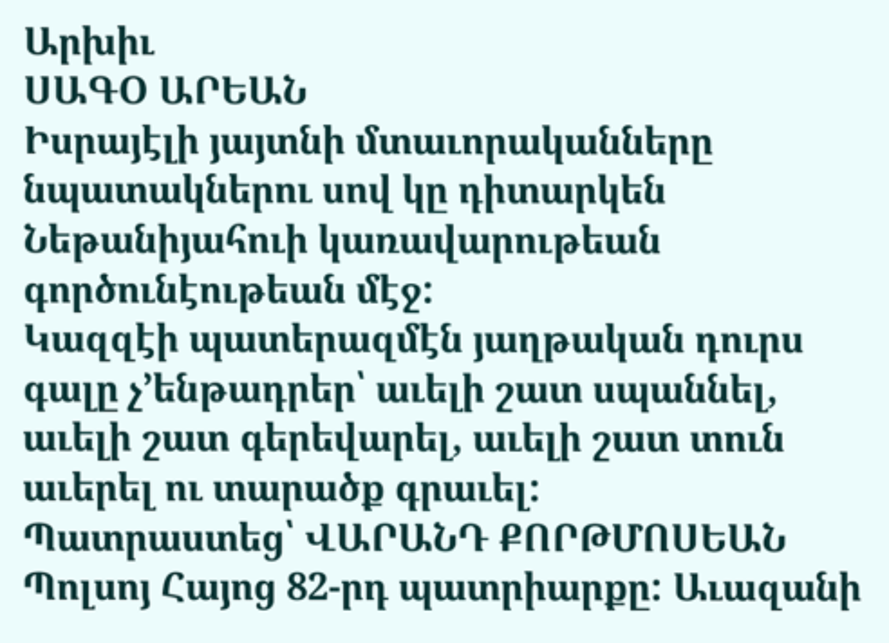Արխիւ
ՍԱԳՕ ԱՐԵԱՆ
Իսրայէլի յայտնի մտաւորականները նպատակներու սով կը դիտարկեն Նեթանիյահուի կառավարութեան գործունէութեան մէջ:
Կազզէի պատերազմէն յաղթական դուրս գալը չ՚ենթադրեր՝ աւելի շատ սպաննել, աւելի շատ գերեվարել, աւելի շատ տուն աւերել ու տարածք գրաւել:
Պատրաստեց՝ ՎԱՐԱՆԴ ՔՈՐԹՄՈՍԵԱՆ
Պոլսոյ Հայոց 82-րդ պատրիարքը: Աւազանի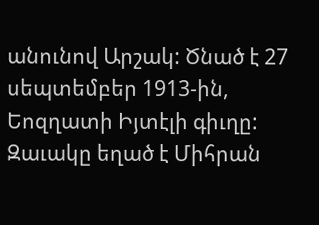անունով Արշակ: Ծնած է 27 սեպտեմբեր 1913-ին, Եոզղատի Իյտէլի գիւղը:
Զաւակը եղած է Միհրան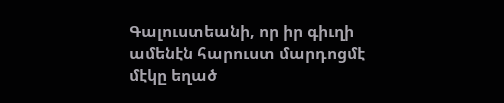Գալուստեանի, որ իր գիւղի ամենէն հարուստ մարդոցմէ մէկը եղած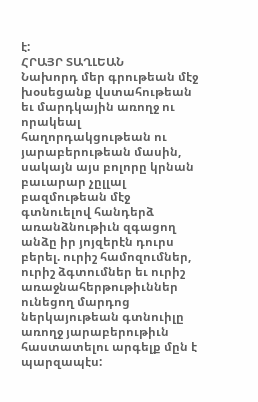է:
ՀՐԱՅՐ ՏԱՂԼԵԱՆ
Նախորդ մեր գրութեան մէջ խօսեցանք վստահութեան եւ մարդկային առողջ ու որակեալ հաղորդակցութեան ու յարաբերութեան մասին, սակայն այս բոլորը կրնան բաւարար չըլլալ բազմութեան մէջ գտնուելով հանդերձ առանձնութիւն զգացող անձը իր յոյզերէն դուրս բերել. ուրիշ համոզումներ, ուրիշ ձգտումներ եւ ուրիշ առաջնահերթութիւններ ունեցող մարդոց ներկայութեան գտնուիլը առողջ յարաբերութիւն հաստատելու արգելք մըն է պարզապէս: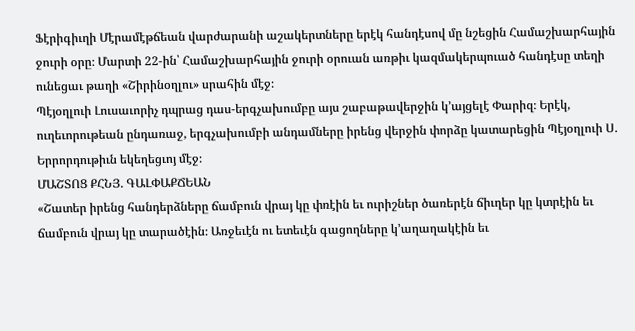Ֆէրիգիւղի Մէրամէթճեան վարժարանի աշակերտները երէկ հանդէսով մը նշեցին Համաշխարհային ջուրի օրը։ Մարտի 22-ին՝ Համաշխարհային ջուրի օրուան առթիւ կազմակերպուած հանդէսը տեղի ունեցաւ թաղի «Շիրինօղլու» սրահին մէջ։
Պէյօղլուի Լուսաւորիչ դպրաց դաս-երգչախումբը այս շաբաթավերջին կ՚այցելէ Փարիզ։ Երէկ, ուղեւորութեան ընդառաջ, երգչախումբի անդամները իրենց վերջին փորձը կատարեցին Պէյօղլուի Ս. Երրորդութիւն եկեղեցւոյ մէջ։
ՄԱՇՏՈՑ ՔՀՆՅ. ԳԱԼՓԱՔՃԵԱՆ
«Շատեր իրենց հանդերձները ճամբուն վրայ կը փռէին եւ ուրիշներ ծառերէն ճիւղեր կը կտրէին եւ ճամբուն վրայ կը տարածէին։ Առջեւէն ու ետեւէն գացողները կ՚աղաղակէին եւ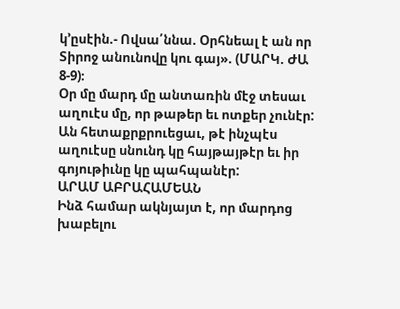կ՚ըսէին.- Ովսա՛ննա. Օրհնեալ է ան որ Տիրոջ անունովը կու գայ». (ՄԱՐԿ. ԺԱ 8-9)։
Օր մը մարդ մը անտառին մէջ տեսաւ աղուէս մը, որ թաթեր եւ ոտքեր չունէր: Ան հետաքրքրուեցաւ, թէ ինչպէս աղուէսը սնունդ կը հայթայթէր եւ իր գոյութիւնը կը պահպանէր:
ԱՐԱՄ ԱԲՐԱՀԱՄԵԱՆ
Ինձ համար ակնյայտ է, որ մարդոց խաբելու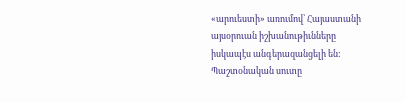«արուեստի» առումով՝ Հայաստանի այսօրուան իշխանութիւնները իսկապէս անգերազանցելի են: Պաշտօնական սուտը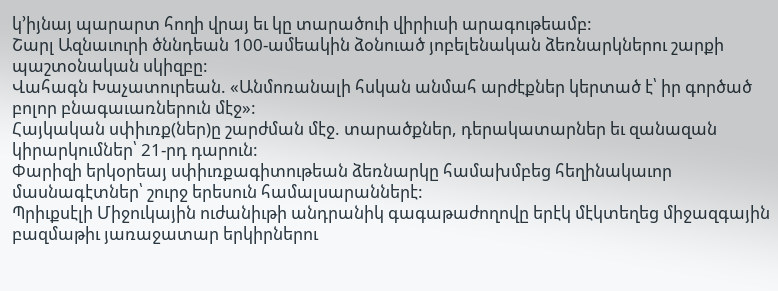կ՚իյնայ պարարտ հողի վրայ եւ կը տարածուի վիրիւսի արագութեամբ:
Շարլ Ազնաւուրի ծննդեան 100-ամեակին ձօնուած յոբելենական ձեռնարկներու շարքի պաշտօնական սկիզբը:
Վահագն Խաչատուրեան. «Անմոռանալի հսկան անմահ արժէքներ կերտած է՝ իր գործած բոլոր բնագաւառներուն մէջ»:
Հայկական սփիւռք(ներ)ը շարժման մէջ. տարածքներ, դերակատարներ եւ զանազան կիրարկումներ՝ 21-րդ դարուն:
Փարիզի երկօրեայ սփիւռքագիտութեան ձեռնարկը համախմբեց հեղինակաւոր մասնագէտներ՝ շուրջ երեսուն համալսարաններէ:
Պրիւքսէլի Միջուկային ուժանիւթի անդրանիկ գագաթաժողովը երէկ մէկտեղեց միջազգային բազմաթիւ յառաջատար երկիրներու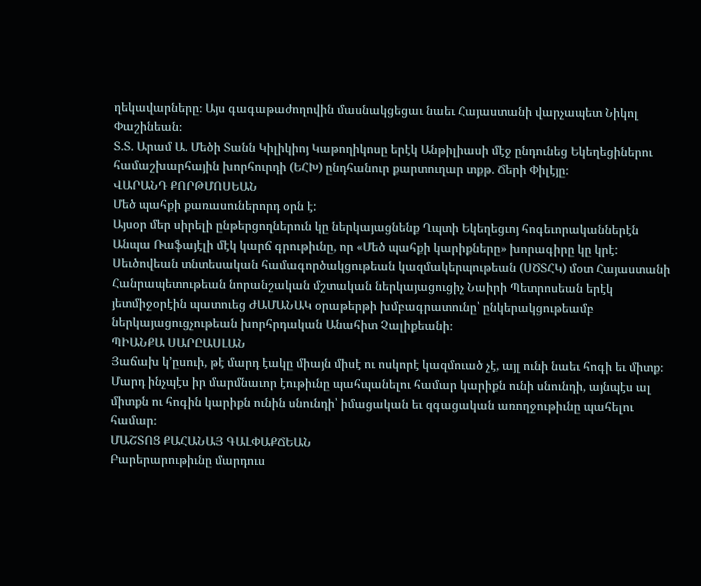ղեկավարները։ Այս գագաթաժողովին մասնակցեցաւ նաեւ Հայաստանի վարչապետ Նիկոլ Փաշինեան։
Տ.Տ. Արամ Ա. Մեծի Տանն Կիլիկիոյ Կաթողիկոսը երէկ Անթիլիասի մէջ ընդունեց Եկեղեցիներու համաշխարհային խորհուրդի (ԵՀԽ) ընդհանուր քարտուղար տքթ. Ճերի Փիլէյը։
ՎԱՐԱՆԴ ՔՈՐԹՄՈՍԵԱՆ
Մեծ պահքի քառասուներորդ օրն է:
Այսօր մեր սիրելի ընթերցողներուն կը ներկայացնենք Ղպտի Եկեղեցւոյ հոգեւորականներէն Անպա Ռաֆայէլի մէկ կարճ գրութիւնը, որ «Մեծ պահքի կարիքները» խորագիրը կը կրէ:
Սեւծովեան տնտեսական համագործակցութեան կազմակերպութեան (ՍԾՏՀԿ) մօտ Հայաստանի Հանրապետութեան նորանշական մշտական ներկայացուցիչ Նաիրի Պետրոսեան երէկ յետմիջօրէին պատուեց ԺԱՄԱՆԱԿ օրաթերթի խմբագրատունը՝ ընկերակցութեամբ ներկայացուցչութեան խորհրդական Անահիտ Չալիքեանի։
ՊԻԱՆՔԱ ՍԱՐԸԱՍԼԱՆ
Յաճախ կ՚ըսուի, թէ մարդ էակը միայն միսէ ու ոսկորէ կազմուած չէ, այլ ունի նաեւ հոգի եւ միտք։ Մարդ ինչպէս իր մարմնաւոր էութիւնը պահպանելու համար կարիքն ունի սնունդի, այնպէս ալ միտքն ու հոգին կարիքն ունին սնունդի՝ իմացական եւ զգացական առողջութիւնը պահելու համար։
ՄԱՇՏՈՑ ՔԱՀԱՆԱՅ ԳԱԼՓԱՔՃԵԱՆ
Բարերարութիւնը մարդուս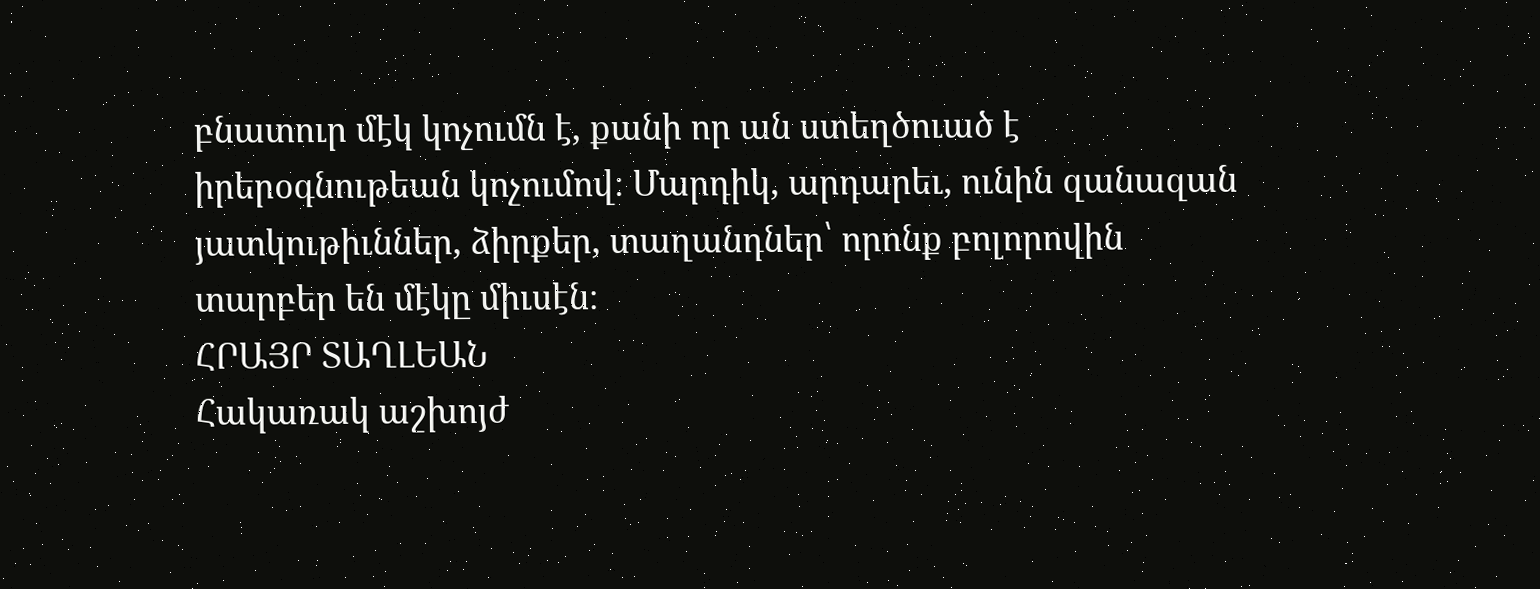բնատուր մէկ կոչումն է, քանի որ ան ստեղծուած է իրերօգնութեան կոչումով։ Մարդիկ, արդարեւ, ունին զանազան յատկութիւններ, ձիրքեր, տաղանդներ՝ որոնք բոլորովին տարբեր են մէկը միւսէն։
ՀՐԱՅՐ ՏԱՂԼԵԱՆ
Հակառակ աշխոյժ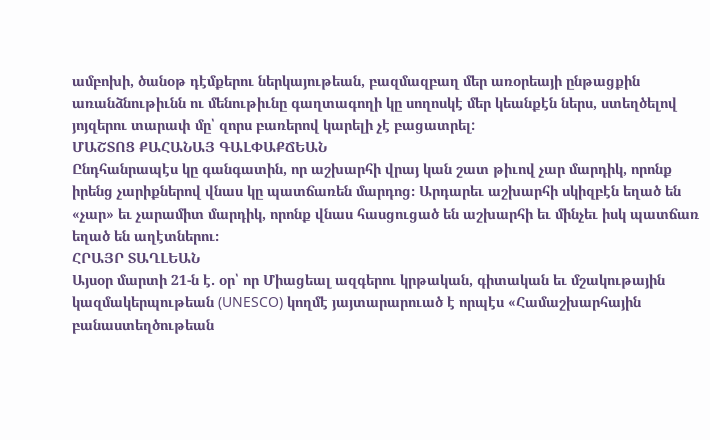ամբոխի, ծանօթ դէմքերու ներկայութեան, բազմազբաղ մեր առօրեայի ընթացքին առանձնութիւնն ու մենութիւնը գաղտագողի կը սողոսկէ մեր կեանքէն ներս, ստեղծելով յոյզերու տարափ մը՝ զորս բառերով կարելի չէ բացատրել:
ՄԱՇՏՈՑ ՔԱՀԱՆԱՅ ԳԱԼՓԱՔՃԵԱՆ
Ընդհանրապէս կը գանգատին, որ աշխարհի վրայ կան շատ թիւով չար մարդիկ, որոնք իրենց չարիքներով վնաս կը պատճառեն մարդոց։ Արդարեւ աշխարհի սկիզբէն եղած են «չար» եւ չարամիտ մարդիկ, որոնք վնաս հասցուցած են աշխարհի եւ մինչեւ իսկ պատճառ եղած են աղէտներու։
ՀՐԱՅՐ ՏԱՂԼԵԱՆ
Այսօր մարտի 21-ն է. օր՝ որ Միացեալ ազգերու կրթական, գիտական եւ մշակութային կազմակերպութեան (UNESCO) կողմէ յայտարարուած է որպէս «Համաշխարհային բանաստեղծութեան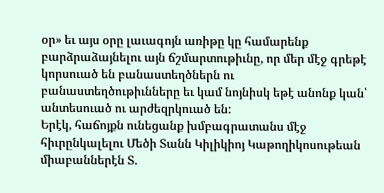օր» եւ այս օրը լաւագոյն առիթը կը համարենք բարձրաձայնելու այն ճշմարտութիւնը, որ մեր մէջ գրեթէ կորսուած են բանաստեղծներն ու բանաստեղծութիւնները եւ կամ նոյնիսկ եթէ անոնք կան՝ անտեսուած ու արժեզրկուած են:
Երէկ, հաճոյքն ունեցանք խմբագրատանս մէջ հիւրընկալելու Մեծի Տանն Կիլիկիոյ Կաթողիկոսութեան միաբաններէն Տ.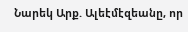Նարեկ Արք. Ալեէմէզեանը, որ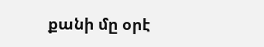քանի մը օրէ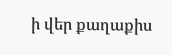ի վեր քաղաքիս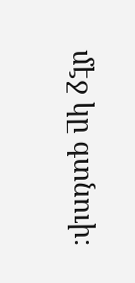մէջ կը գտնուի։